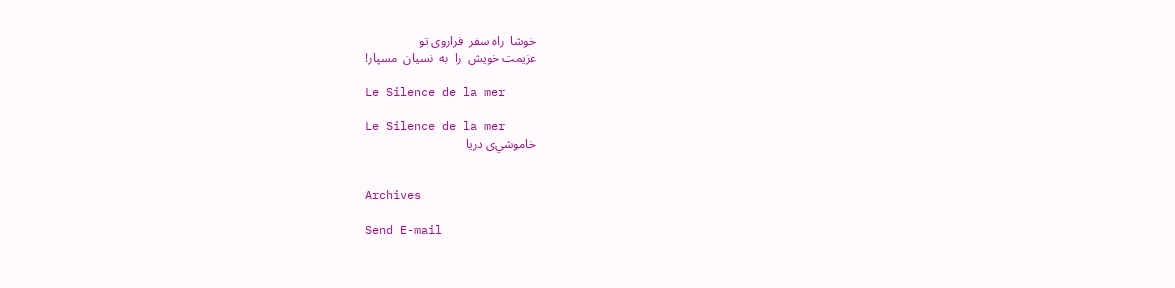خوشا  راه سفر  فراروی تو
عزيمت خويش  را  به  نسيان  مسپار!

Le Silence de la mer

Le Silence de la mer
خاموشي‌ی دریا


Archives

Send E-mail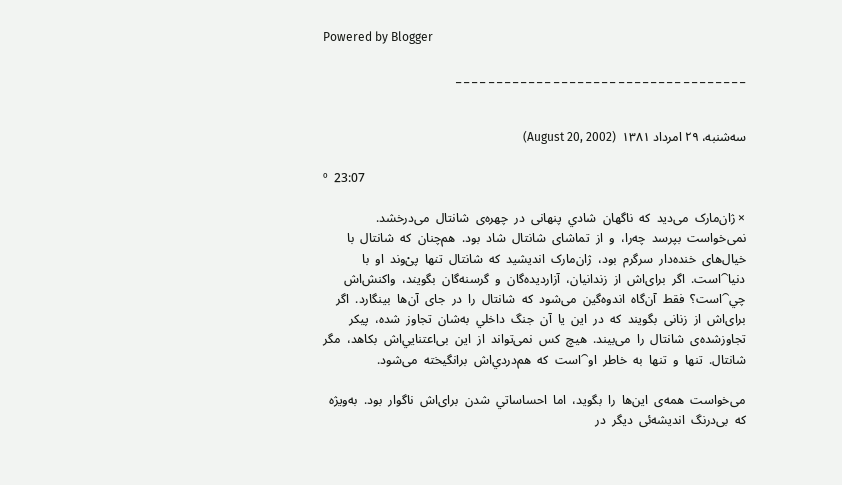Powered by Blogger

_ _ _ _ _ _ _ _ _ _ _ _ _ _ _ _ _ _ _ _ _ _ _ _ _ _ _ _ _ _ _ _ _ _ _ _


سه‌شنبه، ۲۹ امرداد ۱۳۸۱  (August 20, 2002)

º  23:07

× ژان‌مارک  می‌ديد  که  ناگهان  شادي  پنهانی  در  چهره‌ی  شانتال  می‌درخشد.  نمی‌خواست  بپرسد  چه‌را،  و  از  تماشای  شانتال  شاد  بود.  هم‌چنان  که  شانتال  با  خيال‌های  خنده‌دار  سرگرم  بود،  ژان‌مارک  انديشيد  که  شانتال  تنها  پیْ‌وند  او  با  دنيا⁀است.  اگر  برای‌اش  از  زندانيان،  آزارديده‌گان  و  گرسنه‌گان  بگويند،  واکنش‌اش  چي⁀است؟  فقط  آن‌گاه  اندوه‌گين  می‌شود  که  شانتال  را  در  جای  آن‌ها  بينگارد.  اگر  برای‌اش  از  زنانی  بگويند  که  در  اين  يا  آن  جنگ  داخلي  به‌شان  تجاوز  شده،  پيکر  تجاوز‌شده‌ی  شانتال  را  می‌بيند.  هيچ  کس  نمی‌تواند  از  اين  بی‌اعتنايي‌اش  بکاهد،  مگر  شانتال.  تنها  و  تنها  به  خاطر  او⁀است  که  هم‌دردي‌اش  برانگيخته  می‌شود.

می‌خواست  همه‌ی  اين‌ها  را  بگويد،  اما  احساساتي  شدن  برای‌اش  ناگوار  بود.  به‌ويژه  که  بی‌درنگ  انديشه‌ئی  ديگر  در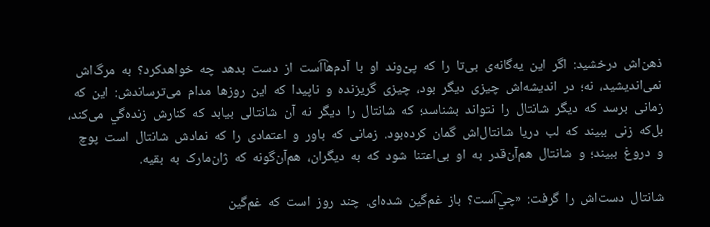ذهن‌اش  درخشيد:  اگر  اين  يه‌گانه‌ی  بی‌تا  را  که  پیْ‌وند  او  با  آدم‌ها⁀است  از  دست  بدهد  چه  خواهدکرد؟  به  مرگ‌اش  نمی‌انديشيد،  نه؛  در  انديشه‌اش  چيزی  ديگر  بود،  چيزی  گريزنده  و  ناپيدا  که  اين  روزها  مدام  می‌ترساندش:  اين  که  زمانی  برسد  که  ديگر  شانتال  را  نتواند  بشناسد؛  که  شانتال  را  ديگر  نه  آن  شانتالی  بيابد  که  کنارش  زنده‌گي  می‌کند،  بل‌که  زنی  ببيند  که  لب  دريا  شانتال‌اش  گمان  کرده‌بود.  زمانی  که  باور  و  اعتمادی  را  که  نمادش  شانتال  است  پوچ  و  دروغ  ببيند؛  و  شانتال  هم‌آن‌قدر  به  او  بی‌اعتنا  شود  که  به  ديگران،  هم‌آن‌گونه  که  ژان‌مارک  به  بقيه.

شانتال  دست‌اش  را  گرفت:  «چي⁀است؟  باز  غم‌گين  شده‌ای.  چند  روز  است  که  غم‌گين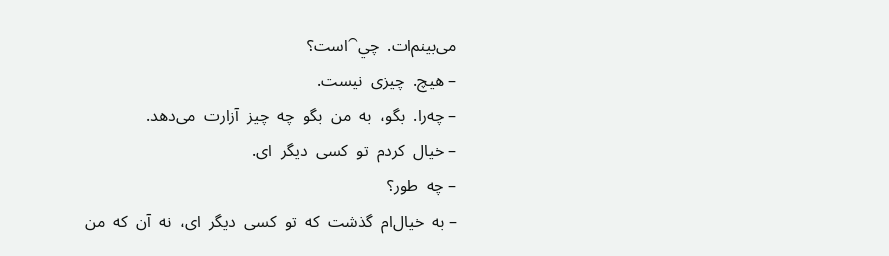می‌بينم‌ات.  چي⁀است؟
– هيچ.  چيزی  نيست.
– چه‌را.  بگو،  به  من  بگو  چه  چيز  آزارت  می‌دهد.
– خيال  کردم  تو  کسی  ديگر  ای.
– چه  طور؟
– به  خيال‌ام  گذشت  که  تو  کسی  ديگر  ای،  نه  آن  که  من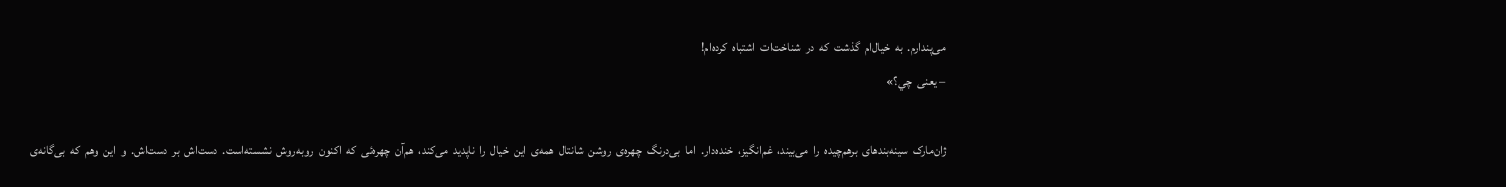می‌پندارم.  به  خيال‌ام  گذشت  که  در  شناخت‌ات  اشتباه  کرده‌ام!
– يعنی  چي؟»

ژان‌مارک  سينه‌بندهای  برهم‌چيده  را  می‌بيند،  غم‌انگيز،  خنده‌دار.  اما  بی‌درنگ  چهره‌ی  روشن  شانتال  همه‌ی  اين  خيال  را  ناپديد  می‌کند،  هم‌آن  چهره‌ئی  که  اکنون  روبه‌روش  نشسته‌است.  دست‌اش  بر  دست‌اش.  و  اين  وهم  که  بی‌گانه‌ی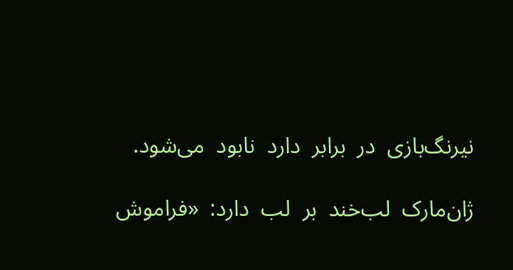نيرنگ‌بازی  در  برابر  دارد  نابود  می‌شود.

ژان‌مارک  لب‌خند  بر  لب  دارد:  «فراموش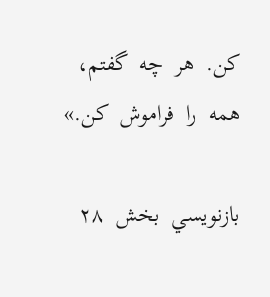کن.  هر  چه  گفتم،  همه  را  فراموش  کن.»

بازنويسي  بخش  ۲۸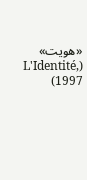«هويت»  (L'Identité, 1997)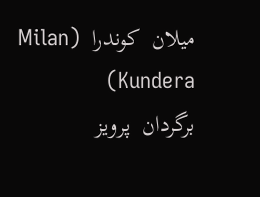ميلان  کوندرا  (Milan Kundera)
برگردان  پرويز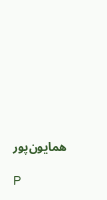همايون‌پور

P